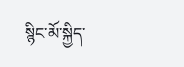སྙིང་མོ་སྐྱིད་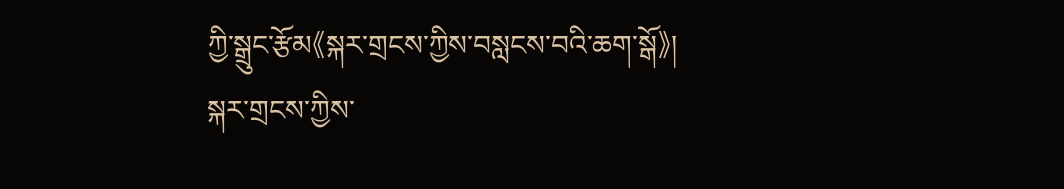ཀྱི་སྒྲུང་རྩོམ《སྐར་གྲངས་ཀྱིས་བསླངས་བའི་ཆག་སྒོ》།
སྐར་གྲངས་ཀྱིས་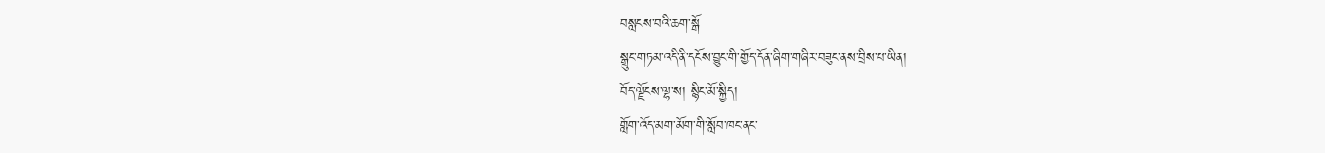བསླངས་བའི་ཆག་སྒོ
སྒྲུང་གཏམ་འདི་ནི་དངོས་བྱུང་གི་གྱོད་དོན་ཞིག་གཞིར་བཟུང་ནས་བྲིས་པ་ཡིན།
བོད་ལྗོངས་ལྷ་ས། སྙིང་མོ་སྐྱིད།
གློག་འོད་མག་མོག་གི་སློབ་ཁང་ནང་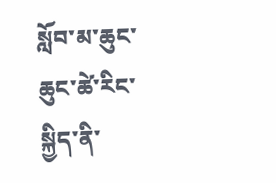སློབ་མ་ཆུང་ཆུང་ཚེ་རིང་སྐྱིད་ནི་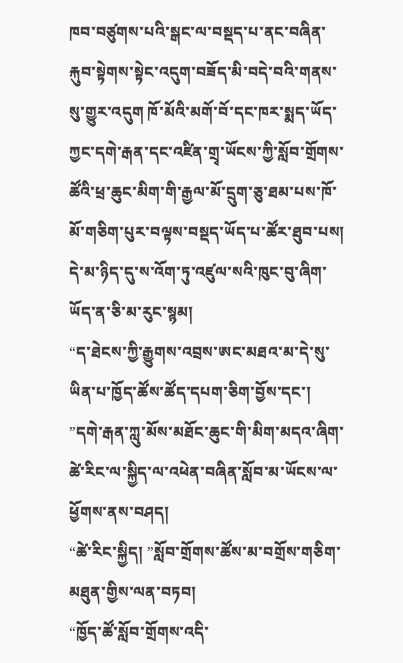ཁབ་བཙུགས་པའི་སྒང་ལ་བསྡད་པ་ནང་བཞིན་རྐུབ་སྟེགས་སྟེང་འདུག་བཟོད་མི་བདེ་བའི་གནས་སུ་གྱུར་འདུག ཁོ་མོའི་མགོ་བོ་དང་ཁར་སྨད་ཡོད་ཀྱང་དགེ་རྒན་དང་འཛིན་གྲྭ་ཡོངས་ཀྱི་སློབ་གྲོགས་ཚོའི་ཕྲ་ཆུང་མིག་གི་རྒྱལ་མོ་དྲུག་ཅུ་ཐམ་པས་ཁོ་མོ་གཅིག་པུར་བལྟས་བསྡད་ཡོད་པ་ཚོར་ཐུབ་པས། དེ་མ་ཉིད་དུ་ས་འོག་ཏུ་འཛུལ་སའི་ཁུང་བུ་ཞིག་ཡོད་ན་ཅི་མ་རུང་སྙམ།
“ད་ཐེངས་ཀྱི་རྒྱུགས་འབྲས་ཨང་མཐའ་མ་དེ་སུ་ཡིན་པ་ཁྱོད་ཚོས་ཚོད་དཔག་ཅིག་བྱོས་དང་། ”དགེ་རྒན་ཀླུ་མོས་མཐོང་ཆུང་གི་མིག་མདའ་ཞིག་ཚེ་རིང་ལ་སྐྱིད་ལ་འཕེན་བཞིན་སློབ་མ་ཡོངས་ལ་ཕྱོགས་ནས་བཤད།
“ཚེ་རིང་སྐྱིད། ”སློབ་གྲོགས་ཚོས་མ་བགྲོས་གཅིག་མཐུན་གྱིས་ལན་བཏབ།
“ཁྱོད་ཚོ་སློབ་གྲོགས་འདི་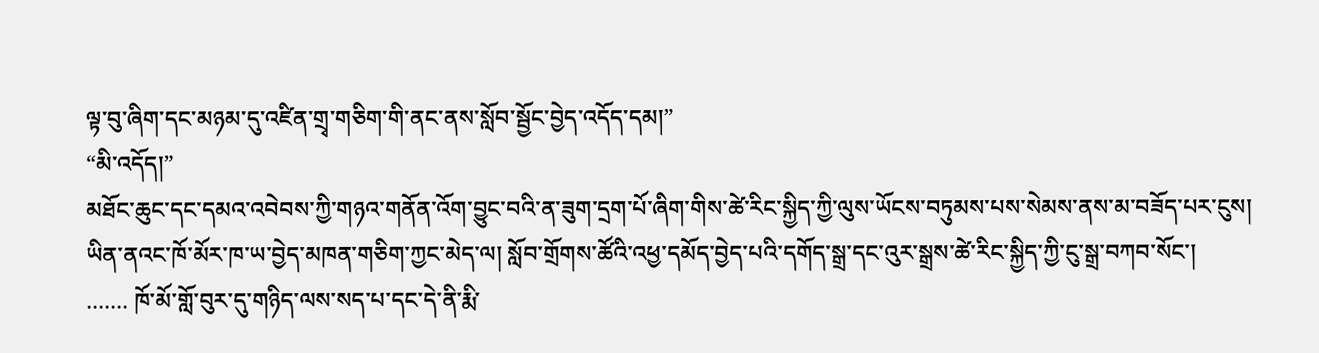ལྟ་བུ་ཞིག་དང་མཉམ་དུ་འཛིན་གྲྭ་གཅིག་གི་ནང་ནས་སློབ་སྦྱོང་བྱེད་འདོད་དམ།”
“མི་འདོད།”
མཐོང་ཆུང་དང་དམའ་འབེབས་ཀྱི་གཉའ་གནོན་འོག་བྱུང་བའི་ན་ཟུག་དྲག་པོ་ཞིག་གིས་ཚེ་རིང་སྐྱིད་ཀྱི་ལུས་ཡོངས་བཏུམས་པས་སེམས་ནས་མ་བཟོད་པར་ངུས། ཡིན་ནའང་ཁོ་མོར་ཁ་ཡ་བྱེད་མཁན་གཅིག་ཀྱང་མེད་ལ། སློབ་གྲོགས་ཚོའི་འཕྱ་དམོད་བྱེད་པའི་དགོད་སྒྲ་དང་འུར་སྒྲས་ཚེ་རིང་སྐྱིད་ཀྱི་ངུ་སྒྲ་བཀབ་སོང་།
....... ཁོ་མོ་གློ་བུར་དུ་གཉིད་ལས་སད་པ་དང་དེ་ནི་རྨི་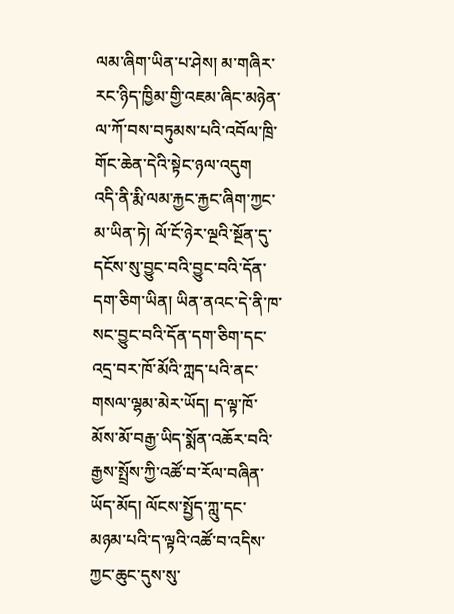ལམ་ཞིག་ཡིན་པ་ཤེས། མ་གཞིར་རང་ཉིད་ཁྱིམ་གྱི་འཇམ་ཞིང་མཉེན་ལ་ཀོ་བས་བཏུམས་པའི་འབོལ་ཁྲི་གོང་ཆེན་དེའི་སྟེང་ཉལ་འདུག
འདི་ནི་རྨི་ལམ་རྐྱང་རྐྱང་ཞིག་ཀྱང་མ་ཡིན་ཏེ། ལོ་ངོ་ཉེར་ལྔའི་སྔོན་དུ་དངོས་སུ་བྱུང་བའི་བྱུང་བའི་དོན་དག་ཅིག་ཡིན། ཡིན་ནའང་དེ་ནི་ཁ་སང་བྱུང་བའི་དོན་དག་ཅིག་དང་འདྲ་བར་ཁོ་མོའི་ཀླད་པའི་ནང་གསལ་ལྷམ་མེར་ཡོད། ད་ལྟ་ཁོ་མོས་མོ་བརྒྱ་ཡིད་སྨོན་འཆོར་བའི་རྒྱས་སྤྲོས་ཀྱི་འཚོ་བ་རོལ་བཞིན་ཡོད་མོད། ལོངས་སྤྱོད་ཀླུ་དང་མཉམ་པའི་ད་ལྟའི་འཚོ་བ་འདིས་ཀྱང་ཆུང་དུས་སུ་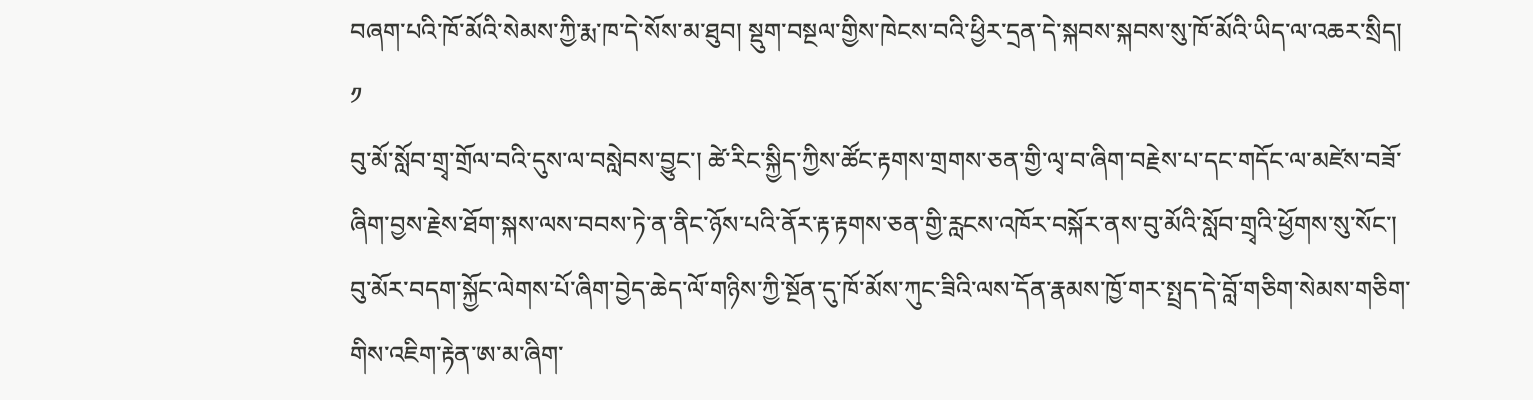བཞག་པའི་ཁོ་མོའི་སེམས་ཀྱི་རྨ་ཁ་དེ་སོས་མ་ཐུབ། སྡུག་བསྔལ་གྱིས་ཁེངས་བའི་ཕྱིར་དྲན་དེ་སྐབས་སྐབས་སུ་ཁོ་མོའི་ཡིད་ལ་འཆར་སྲིད།
༡
བུ་མོ་སློབ་གྲྭ་གྲོལ་བའི་དུས་ལ་བསླེབས་བྱུང་། ཚེ་རིང་སྐྱིད་ཀྱིས་ཚོང་རྟགས་གྲགས་ཅན་གྱི་ལྭ་བ་ཞིག་བརྗེས་པ་དང་གདོང་ལ་མཛེས་བཟོ་ཞིག་བྱས་རྗེས་ཐོག་སྐས་ལས་བབས་ཏེ་ན་ནིང་ཉོས་པའི་ནོར་རྟ་རྟགས་ཅན་གྱི་རླངས་འཁོར་བསྐོར་ནས་བུ་མོའི་སློབ་གྲྭའི་ཕྱོགས་སུ་སོང་། བུ་མོར་བདག་སྐྱོང་ལེགས་པོ་ཞིག་བྱེད་ཆེད་ལོ་གཉིས་ཀྱི་སྔོན་དུ་ཁོ་མོས་ཀུང་ཟིའི་ལས་དོན་རྣམས་ཁྱོ་གར་སྤྲད་དེ་བློ་གཅིག་སེམས་གཅིག་གིས་འཇིག་རྟེན་ཨ་མ་ཞིག་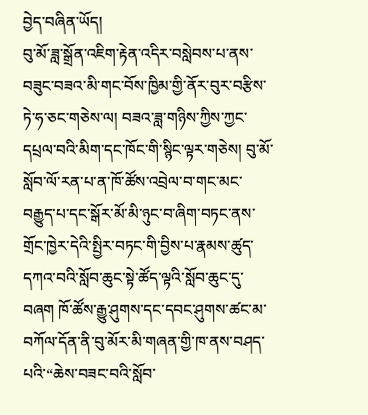བྱེད་བཞིན་ཡོད།
བུ་མོ་ཟླ་སྒྲོན་འཇིག་རྟེན་འདིར་བསླེབས་པ་ནས་བཟུང་བཟའ་མི་གང་བོས་ཁྱིམ་གྱི་ནོར་བུར་བརྩིས་ཏེ་ཧ་ཅང་གཅེས་ལ། བཟའ་ཟླ་གཉིས་ཀྱིས་ཀྱང་དཔྲལ་བའི་མིག་དང་ཁོང་གི་སྙིང་ལྟར་གཅེས། བུ་མོ་སློབ་ལོ་རན་པ་ན་ཁོ་ཚོས་འབྲེལ་བ་གང་མང་བརྒྱུད་པ་དང་སྒོར་མོ་མི་ཉུང་བ་ཞིག་བཏང་ནས་གྲོང་ཁྱེར་དེའི་སྤྱིར་བཏང་གི་བྱིས་པ་རྣམས་ཚུད་དཀའ་བའི་སློབ་ཆུང་སྟེ་ཚོད་ལྟའི་སློབ་ཆུང་དུ་བཞག ཁོ་ཚོས་རྒྱུ་ཤུགས་དང་དབང་ཤུགས་ཚང་མ་བཀོལ་དོན་ནི་བུ་མོར་མི་གཞན་གྱི་ཁ་ནས་བཤད་པའི་“ཆེས་བཟང་བའི་སློབ་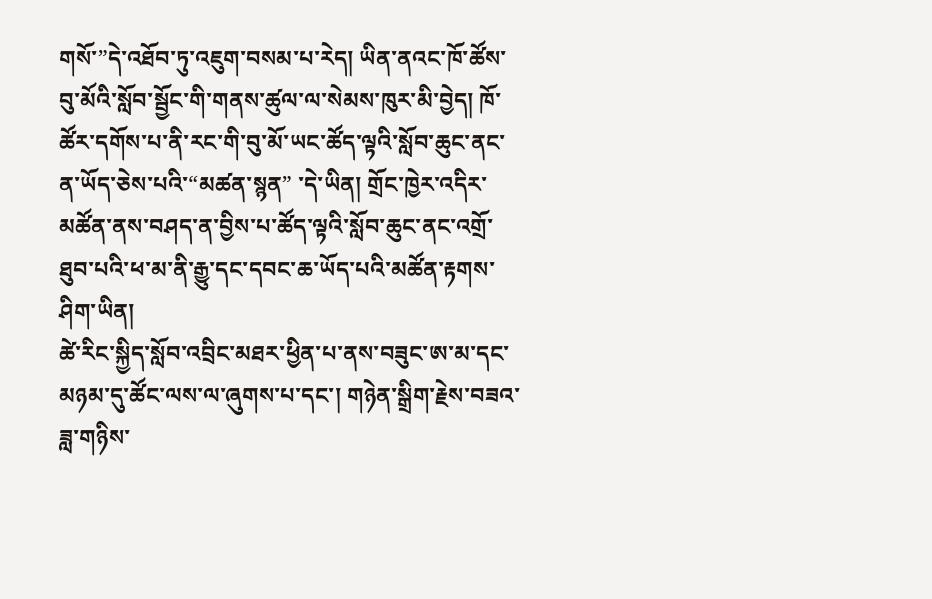གསོ་”དེ་འཐོབ་ཏུ་འཇུག་བསམ་པ་རེད། ཡིན་ནའང་ཁོ་ཚོས་བུ་མོའི་སློབ་སྦྱོང་གི་གནས་ཚུལ་ལ་སེམས་ཁུར་མི་བྱེད། ཁོ་ཚོར་དགོས་པ་ནི་རང་གི་བུ་མོ་ཡང་ཚོད་ལྟའི་སློབ་ཆུང་ནང་ན་ཡོད་ཅེས་པའི་“མཚན་སྙན” ་དེ་ཡིན། གྲོང་ཁྱེར་འདིར་མཚོན་ནས་བཤད་ན་བྱིས་པ་ཚོད་ལྟའི་སློབ་ཆུང་ནང་འགྲོ་ཐུབ་པའི་ཕ་མ་ནི་རྒྱུ་དང་དབང་ཆ་ཡོད་པའི་མཚོན་རྟགས་ཤིག་ཡིན།
ཚེ་རིང་སྐྱིད་སློབ་འབྲིང་མཐར་ཕྱིན་པ་ནས་བཟུང་ཨ་མ་དང་མཉམ་དུ་ཚོང་ལས་ལ་ཞུགས་པ་དང་། གཉེན་སྒྲིག་རྗེས་བཟའ་ཟླ་གཉིས་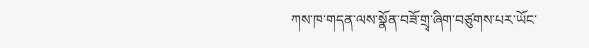ཀས་ཁ་གདན་ལས་སྣོན་བཟོ་གྲྭ་ཞིག་བཙུགས་པར་ཡོང་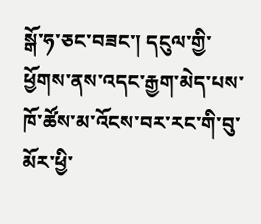སྒོ་ཧ་ཅང་བཟང་། དངུལ་གྱི་ཕྱོགས་ནས་འདང་རྒྱག་མེད་པས་ཁོ་ཚོས་མ་འོངས་བར་རང་གི་བུ་མོར་ཕྱི་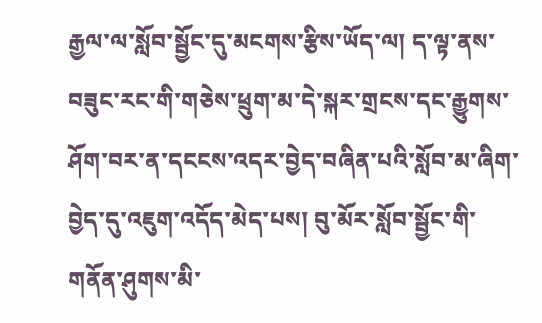རྒྱལ་ལ་སློབ་སྦྱོང་དུ་མངགས་རྩིས་ཡོད་ལ། ད་ལྟ་ནས་བཟུང་རང་གི་གཅེས་ཕྲུག་མ་དེ་སྐར་གྲངས་དང་རྒྱུགས་ཤོག་བར་ན་དངངས་འདར་བྱེད་བཞིན་པའི་སློབ་མ་ཞིག་བྱེད་དུ་འཇུག་འདོད་མེད་པས། བུ་མོར་སློབ་སྦྱོང་གི་གནོན་ཤུགས་མི་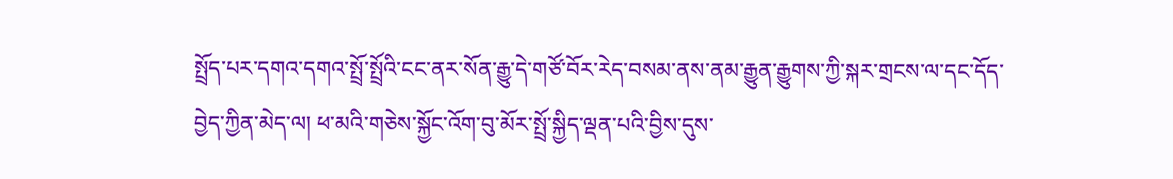སྤྲོད་པར་དགའ་དགའ་སྤྲོ་སྤྲོའི་ངང་ནར་སོན་རྒྱུ་དེ་གཙོ་བོར་རེད་བསམ་ནས་ནམ་རྒྱུན་རྒྱུགས་ཀྱི་སྐར་གྲངས་ལ་དང་དོད་བྱེད་ཀྱིན་མེད་ལ། ཕ་མའི་གཅེས་སྐྱོང་འོག་བུ་མོར་སྤྲོ་སྐྱིད་ལྡན་པའི་བྱིས་དུས་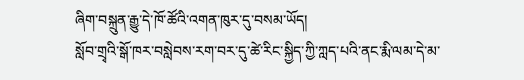ཞིག་བསྐྲུན་རྒྱུ་དེ་ཁོ་ཚོའི་འགན་ཁུར་དུ་བསམ་ཡོད།
སློབ་གྲྭའི་སྒོ་ཁར་བསླེབས་རག་བར་དུ་ཚེ་རིང་སྐྱིད་ཀྱི་ཀླད་པའི་ནང་རྨི་ལམ་དེ་མ་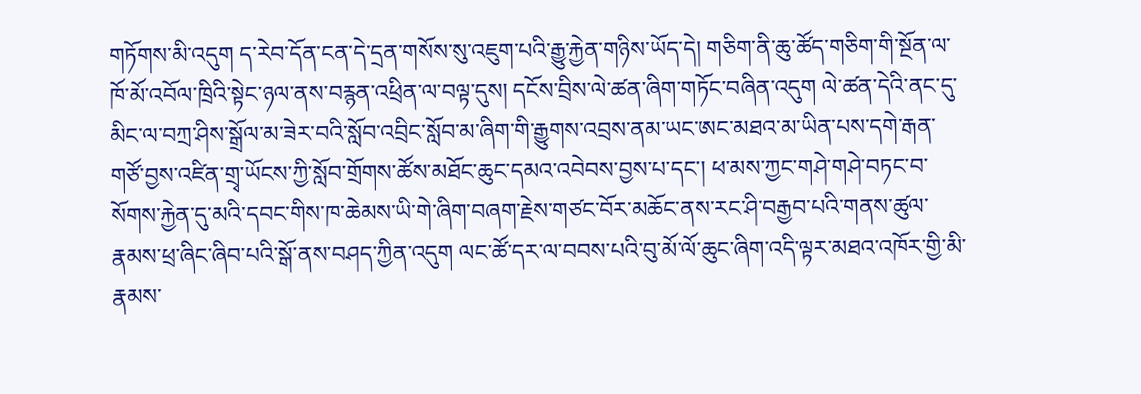གཏོགས་མི་འདུག ད་རེབ་དོན་ངན་དེ་དྲན་གསོས་སུ་འཇུག་པའི་རྒྱུ་རྐྱེན་གཉིས་ཡོད་དེ། གཅིག་ནི་ཆུ་ཚོད་གཅིག་གི་སྔོན་ལ་ཁོ་མོ་འབོལ་ཁྲིའི་སྟེང་ཉལ་ནས་བརྙན་འཕྲིན་ལ་བལྟ་དུས། དངོས་བྲིས་ལེ་ཚན་ཞིག་གཏོང་བཞིན་འདུག ལེ་ཚན་དེའི་ནང་དུ་མིང་ལ་བཀྲ་ཤིས་སྒྲོལ་མ་ཟེར་བའི་སློབ་འབྲིང་སློབ་མ་ཞིག་གི་རྒྱུགས་འབྲས་ནམ་ཡང་ཨང་མཐའ་མ་ཡིན་པས་དགེ་རྒན་གཙོ་བྱས་འཛིན་གྲྭ་ཡོངས་ཀྱི་སློབ་གྲོགས་ཚོས་མཐོང་ཆུང་དམའ་འབེབས་བྱས་པ་དང་། ཕ་མས་ཀྱང་གཤེ་གཤེ་བཏང་བ་སོགས་རྐྱེན་དུ་མའི་དབང་གིས་ཁ་ཆེམས་ཡི་གེ་ཞིག་བཞག་རྗེས་གཙང་བོར་མཆོང་ནས་རང་ཤི་བརྒྱབ་པའི་གནས་ཚུལ་རྣམས་ཕྲ་ཞིང་ཞིབ་པའི་སྒོ་ནས་བཤད་ཀྱིན་འདུག ལང་ཚོ་དར་ལ་བབས་པའི་བུ་མོ་ལོ་ཆུང་ཞིག་འདི་ལྟར་མཐའ་འཁོར་གྱི་མི་རྣམས་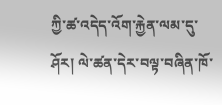ཀྱི་ཚ་འདེད་འོག་རྐྱེན་ལམ་དུ་ཤོར། ལེ་ཚན་དེར་བལྟ་བཞིན་ཁོ་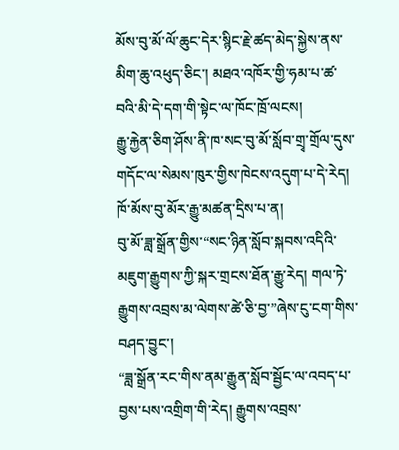མོས་བུ་མོ་ལོ་ཆུང་དེར་སྙིང་རྗེ་ཚད་མེད་སྐྱེས་ནས་མིག་ཆུ་འཕུད་ཅིང་། མཐའ་འཁོར་གྱི་ཧམ་པ་ཚ་བའི་མི་དེ་དག་གི་སྟེང་ལ་ཁོང་ཁྲོ་ལངས།
རྒྱུ་རྐྱེན་ཅིག་ཤོས་ནི་ཁ་སང་བུ་མོ་སློབ་གྲྭ་གྲོལ་དུས་གདོང་ལ་སེམས་ཁུར་གྱིས་ཁེངས་འདུག་པ་དེ་རེད། ཁོ་མོས་བུ་མོར་རྒྱུ་མཚན་དྲིས་པ་ན།
བུ་མོ་ཟླ་སྒྲོན་གྱིས་“སང་ཉིན་སློབ་སྐབས་འདིའི་མཇུག་རྒྱུགས་ཀྱི་སྐར་གྲངས་ཐོན་རྒྱུ་རེད། གལ་ཏེ་རྒྱུགས་འབྲས་མ་ལེགས་ཚེ་ཅི་བྱ་”ཞེས་ངུ་ངག་གིས་བཤད་བྱུང་།
“ཟླ་སྒྲོན་རང་གིས་ནམ་རྒྱུན་སློབ་སྦྱོང་ལ་འབད་པ་བྱས་པས་འགྲིག་གི་རེད། རྒྱུགས་འབྲས་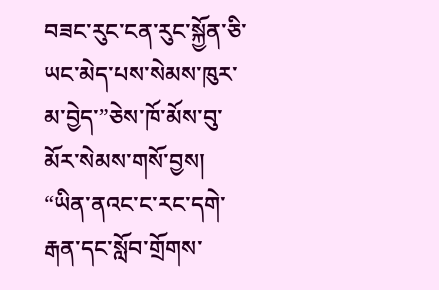བཟང་རུང་ངན་རུང་སྐྱོན་ཅི་ཡང་མེད་པས་སེམས་ཁུར་མ་བྱེད་”ཅེས་ཁོ་མོས་བུ་མོར་སེམས་གསོ་བྱས།
“ཡིན་ནའང་ང་རང་དགེ་རྒན་དང་སློབ་གྲོགས་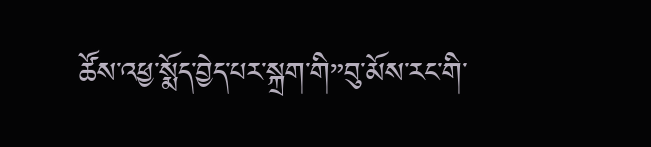ཚོས་འཕྱ་སྨོད་བྱེད་པར་སྐྲག་གི”བུ་མོས་རང་གི་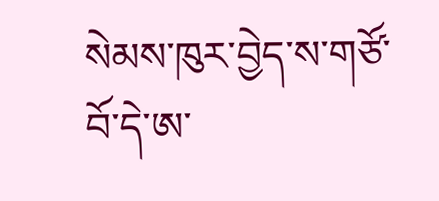སེམས་ཁུར་བྱེད་ས་གཙོ་བོ་དེ་ཨ་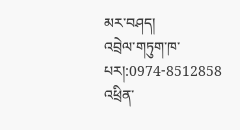མར་བཤད།
འབྲེལ་གཏུག་ཁ་པར།:0974-8512858
འཕྲིན་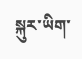སྐུར་ཡིག་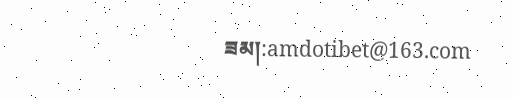ཟམ།:amdotibet@163.com